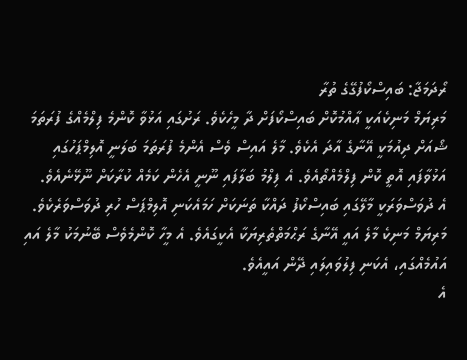ރޯދަމަޖާ: ބައިސްކޯފުގޭގެ ތުރާ
މަރިޔަމް މަނިކެއަކީ ޢާއްމުކޮށް ބައިސްކޯފަށް ދާ މީހެކެވެ. ރަށުގައި އަޅުވާ ކޮންމެ ފިލްމެއްގެ ފުރަތަމަ ޝޯއަށް ދިއުމަކީ އޭނާގެ އާދަ އެކެވެ. މާލެ އައިސް ވެސް އެންމެ ފުރަތަމަ ބަލަނީ އޮލިމްޕަހުގައި އަޅުވާފައި އޮތީ ކޮން ފިލްމެއްތޯއެވެ. އެ ފިލްމު ބަލާފައި ނޫނީ އެހެން ކަމެއް ކުރާކަށް ނޫޅޭނެއެވެ.
އެ ދުވަސްވަރަކީ މާލޭގައި ބައިސްކޯފު ދައްކާ ތަނަކަށް ހަމައެކަނި އޮލިމްޕަސް ހުރި ދުވަސްވަރެކެވެ.
މަރިޔަމް މަނިކެ މާލެ އައީ އޭނާގެ ރަޙްމަތްތެރިޔަކާ އެކީގައެވެ. އެ މީހާ ކޮންމެވެސް ބޭނުމަކު މާލެ އައި އައުމެއްގައި، އެކަނި ފިލުވައިލައި ދޭން އައީއެވެ.
އެ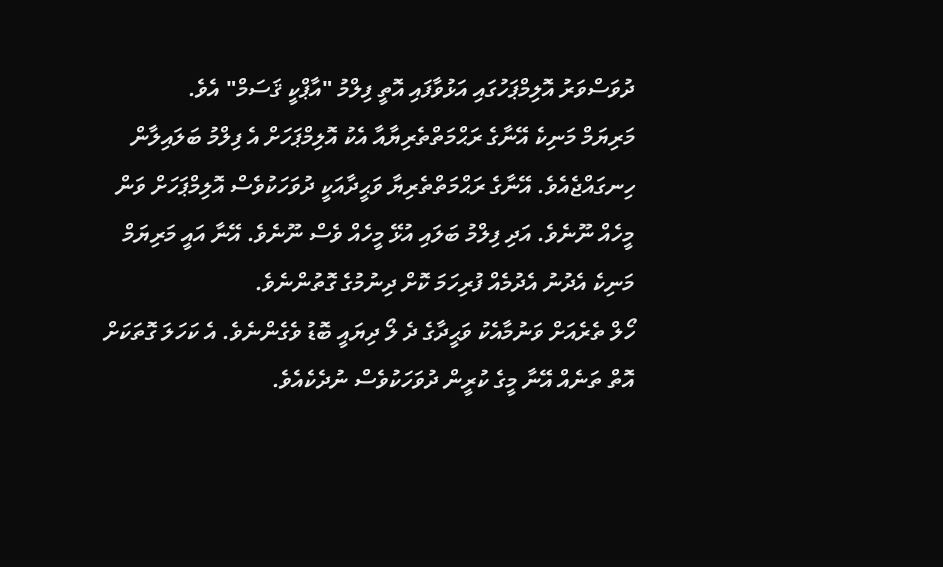ދުވަސްވަރު އޮލިމްޕަހުގައި އަޅުވާފައި އޮތީ ފިލްމު "އާޕްކީ ޤަސަމް" އެވެ.
މަރިޔަމް މަނިކެ އޭނާގެ ރަޙްމަތްތެރިޔާއާ އެކު އޮލިމްޕަހަށް އެ ފިލްމު ބަލައިލާން ހިނގައްޖެއެވެ. އޭނާގެ ރަޙްމަތްތެރިޔާ ވަޙީދާއަކީ ދުވަހަކުވެސް އޮލިމްޕަހަށް ވަން މީހެއް ނޫނެވެ. އަދި ފިލްމު ބަލައި އުޅޭ މީހެއް ވެސް ނޫނެވެ. އޭނާ އައީ މަރިޔަމް މަނިކެ އެދުނު އެދުމެއް ފުރިހަމަ ކޮށް ދިނުމުގެ ގޮތުންނެވެ.
ހޯލް ތެރެއަށް ވަނުމާއެކު ވަޙީދާގެ ދެ ލޯ ދިޔައީ ބޮޑު ވެގެންނެވެ. އެ ކަހަލަ ގޮތަކަށް އޮތް ތަނެއް އޭނާ މީގެ ކުރީން ދުވަހަކުވެސް ނުދެކެއެވެ.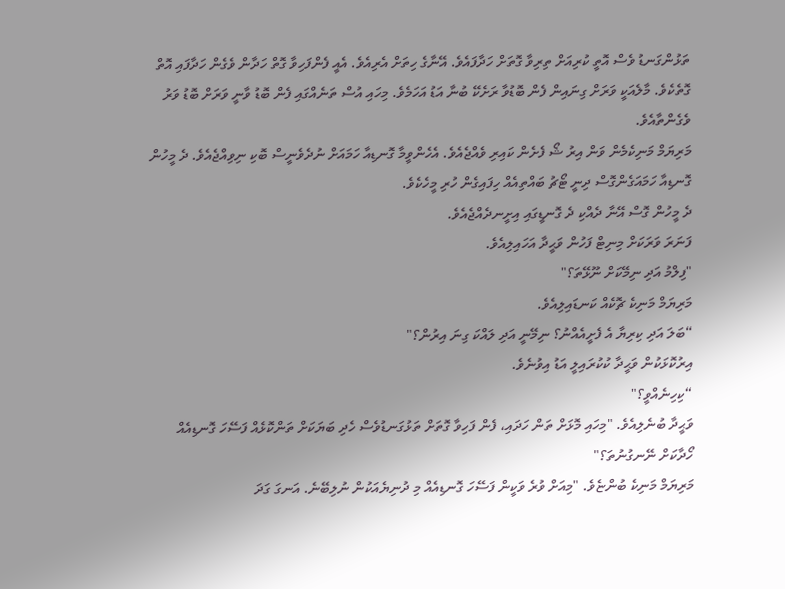ތަޅުންގަނޑު ވެސް އޮތީ ކުރިއަށް ތިރިވާ ގޮތަށް ހަދާފައެވެ. އޭނާގެ ހިތަށް އެރިއެވެ. އެއީ ފެންފަހިވާ ގޮތް ހަދާން ވެގެން ހަދާފައި އޮތް ގޮތެކެވެ. މާލެއަކީ ވަރަށް ގިނައިން ފެން ބޮޑުވާ ރަށެކޭ ބުނާ އަޑު އަހަމެވެ. މިހައި އުސް ތަނެއްގައި ފެން ބޮޑު ވާނީ ވަރަށް ބޮޑު ވަރު ވެގެންތާއެވެ.
މަރިޔަމް މަނިކެމެން ވަން އިރު ޝޯ ފެށެން ކައިރި ވެއްޖެއެވެ. އެހެންވީމާ ގޮނޑިއާ ހަމައަށް ނުދެވެނީސް ބޮކި ނިވިއްޖެއެވެ. ދެ މީހުން ގޮނޑިއާ ހަމައަގެންގޮސް ދިނީ ޓޯޗު ބައްތިއެއް ހިފައިގެން ހުރި މީހެކެވެ.
ދެ މީހުން ގޮސް އޭނާ ދެއްކި ދެ ގޮނޑީގައި އިށީނދެއްޖެއެވެ.
ފަނަރަ ވަރަކަށް މިނިޓް ފަހުން ވަޙީދާ އަހައިލިއެވެ.
"ފިލްމު އަދި ނިމޭކަށް ނޫޅޭތަ؟"
މަރިޔަމް މަނިކެ ޗޮކެއް ކަނޑައިލިއެވެ.
“ބަލަ އަދި ކިރިޔާ އެ ފެށީއެއްނު؟ ނިމޭނީ އަދި ލައްކަ ގިނަ އިރުން؟"
އިރުކޮޅަކުން ވަޙީދާ ކުކުރައިލީ އަޑު އިވުނެވެ.
“ކިހިނެއްވީ؟"
ވަޙީދާ ބުނެލިއެވެ. "މިހައި މޮޅަށް ތަން ހަދައި، ފެން ފަހިވާ ގޮތަށް ތަޅުގަނޑުވެސް ހެދި ބަޔަކަށް ތަންކޮޅެއް ފަސޭހަ ގޮނޑިއެއް ހޯދާކަށް ނޭނގުނުތަ؟"
މަރިޔަމް މަނިކެ ބުންޏެވެ. "މިއަށް ވުރެ ވަކީން ފަސޭހަ ގޮނޑިއެއް މި ދުނިޔެއަކުން ނުލިބޭނެ. އަނގަ ގަދަ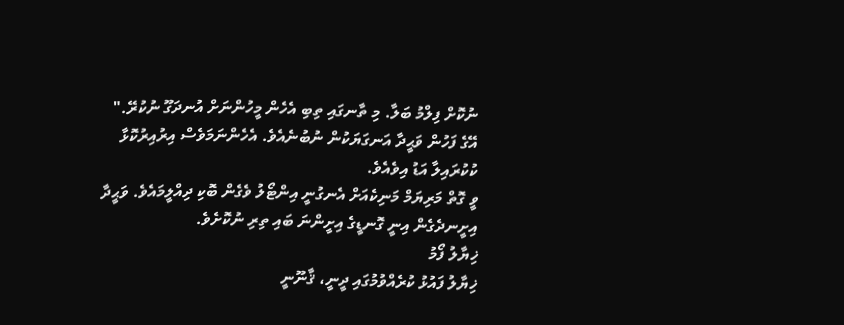ނުކޮށް ފިލްމު ބަލާ. މި ތާނގައި ތިބި އެހެން މީހުންނަށް އުނދަގޫ ނުކުރޭ."
އޭގެ ފަހުން ވަޙީދާ އަނގަޔަކުން ނުބުނެއެވެ. އެހެންނަމަވެސް އިރުއިރުކޮޅާ ކުކުރައިލާ އަޑު އިވެއެވެ.
ވީ ގޮތް މަރިޔަމް މަނިކެއަށް އެނގުނީ އިންޓޯލު ވެގެން ބޮކި ދިއްލީމައެވެ. ވަޙީދާ އިށީނދެގެން އިނީ ގޮނޑީގެ އިށީންނަ ބައި ތިރި ނުކޮށެވެ.
ޚިޔާލު ފޯމު
ޚިޔާލު ފައުޅު ކުރެއްވުމުގައި ދީނީ، ޤާނޫނީ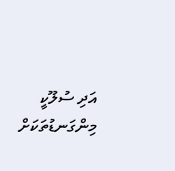އަދި ސުލޫކީ މިންގަނޑުތަކަށް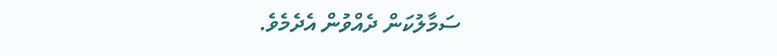ސަމާލުކަން ދެއްވުން އެދެމެވެ.